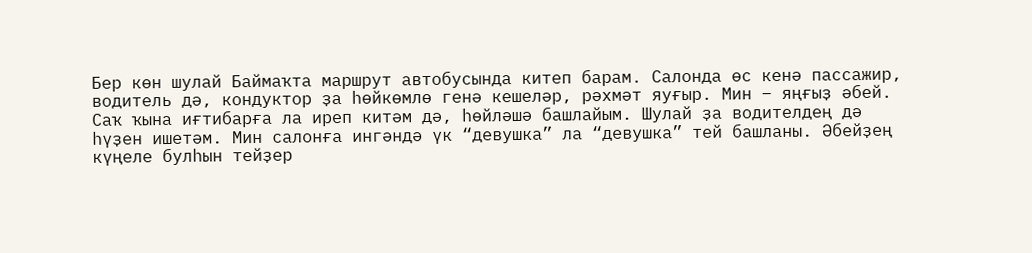Бер көн шулай Баймаҡта маршрут автобусында китеп барам. Салонда өс кенә пассажир, водитель дә, кондуктор ҙа һөйкөмлө генә кешеләр, рәхмәт яуғыр. Мин – яңғыҙ әбей. Саҡ ҡына иғтибарға ла иреп китәм дә, һөйләшә башлайым. Шулай ҙа водителдең дә һүҙен ишетәм. Мин салонға ингәндә үк “девушка” ла “девушка” тей башланы. Әбейҙең күңеле булһын тейҙер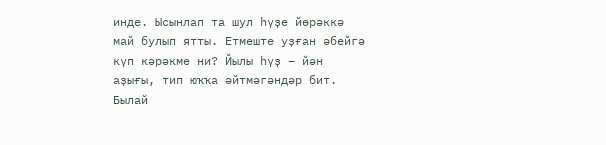инде. Ысынлап та шул һүҙе йөрәккә май булып ятты. Етмеште уҙған әбейгә күп кәрәкме ни? Йылы һүҙ – йән аҙығы, тип юҡҡа әйтмәгәндәр бит. Былай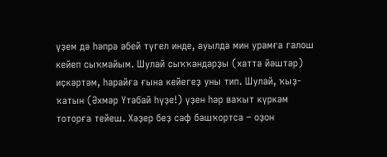үҙем дә һәпрә әбей түгел инде, ауылда мин урамға галош кейеп сыҡмайым. Шулай сыҡҡандарҙы (хатта йәштәр) иҫкәртәм, һарайға ғына кейегеҙ уны тип. Шулай, ҡыҙ-ҡатын (Әхмәр Үтәбай һүҙе!) үҙен һәр ваҡыт күркәм тоторға тейеш. Хәҙер беҙ саф башҡортса – оҙон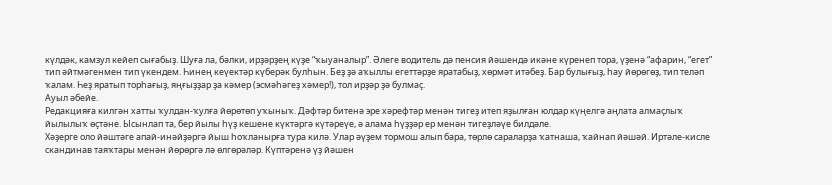күлдәк, камзул кейеп сығабыҙ. Шуға ла, бәлки, ирҙәрҙең күҙе “ҡыуаналыр”. Әлеге водитель дә пенсия йәшендә икәне күренеп тора, үҙенә “афарин, “егет” тип әйтмәгенмен тип үкендем. Һинең кеүектәр күберәк булһын. Беҙ ҙә аҡыллы егеттәрҙе яратабыҙ, хөрмәт итәбеҙ. Бар булығыҙ, һау йөрөгөҙ, тип теләп ҡалам. Һеҙ яратып торһағыҙ, яңғыҙҙар ҙа кәмер (эсмәһәгеҙ хәмер!), тол ирҙәр ҙә булмаҫ.
Ауыл әбейе.
Редакцияға килгән хатты ҡулдан-ҡулға йөрөтөп уҡыныҡ. Дәфтәр битенә эре хәрефтәр менән тигеҙ итеп яҙылған юлдар күңелгә аңлата алмаҫлыҡ йылылыҡ өҫтәне. Ысынлап та, бер йылы һүҙ кешене күктәргә күтәреүе, ә алама һүҙҙәр ер менән тигеҙләүе билдәле.
Хәҙерге оло йәштәге апай-инәйҙәргә йыш һоҡланырға тура килә. Улар әүҙем тормош алып бара, төрлө сараларҙа ҡатнаша, ҡайнап йәшәй. Иртәле-кисле скандинав таяҡтары менән йөрөргә лә өлгөрәләр. Күптәренә үҙ йәшен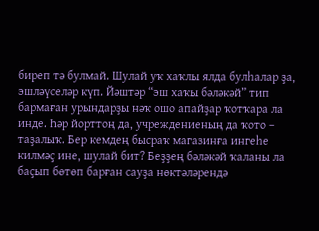биреп тә булмай. Шулай уҡ хаҡлы ялда булһалар ҙа, эшләүселәр күп. Йәштәр “эш хаҡы бәләкәй” тип бармаған урындарҙы нәҡ ошо апайҙар ҡотҡара ла инде. Һәр йорттоң да, учреждениеның да ҡото – таҙалыҡ. Бер кемдең бысраҡ магазинға ингеһе килмәҫ ине, шулай бит? Беҙҙең бәләкәй ҡаланы ла баҫып бөтөп барған сауҙа нөктәләрендә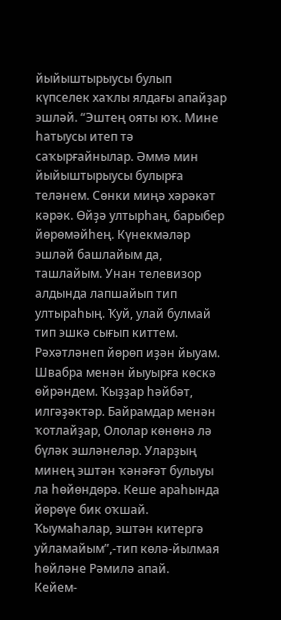йыйыштырыусы булып күпселек хаҡлы ялдағы апайҙар эшләй. “Эштең ояты юҡ. Мине һатыусы итеп тә саҡырғайнылар. Әммә мин йыйыштырыусы булырға теләнем. Сөнки миңә хәрәкәт кәрәк. Өйҙә ултырһаң, барыбер йөрөмәйһең. Күнекмәләр эшләй башлайым да, ташлайым. Унан телевизор алдында лапшайып тип ултыраһың. Ҡуй, улай булмай тип эшкә сығып киттем. Рәхәтләнеп йөрөп иҙән йыуам. Швабра менән йыуырға көскә өйрәндем. Ҡыҙҙар һәйбәт, илгәҙәктәр. Байрамдар менән ҡотлайҙар, Ололар көнөнә лә бүләк эшләнеләр. Уларҙың минең эштән ҡәнәғәт булыуы ла һөйөндөрә. Кеше араһында йөрөүе бик оҡшай. Ҡыумаһалар, эштән китергә уйламайым”,-тип көлә-йылмая һөйләне Рәмилә апай.
Кейем-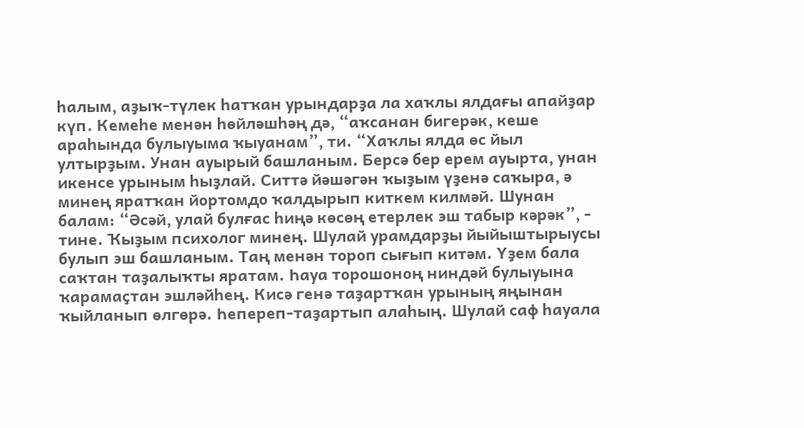һалым, аҙыҡ-түлек һатҡан урындарҙа ла хаҡлы ялдағы апайҙар күп. Кемеһе менән һөйләшһәң дә, “аҡсанан бигерәк, кеше араһында булыуыма ҡыуанам”, ти. “Хаҡлы ялда өс йыл ултырҙым. Унан ауырый башланым. Берсә бер ерем ауырта, унан икенсе урыным һыҙлай. Ситтә йәшәгән ҡыҙым үҙенә саҡыра, ә минең яратҡан йортомдо ҡалдырып киткем килмәй. Шунан балам: “Әсәй, улай булғас һиңә көсөң етерлек эш табыр кәрәк”, - тине. Ҡыҙым психолог минең. Шулай урамдарҙы йыйыштырыусы булып эш башланым. Таң менән тороп сығып китәм. Үҙем бала саҡтан таҙалыҡты яратам. Һауа торошоноң ниндәй булыуына ҡарамаҫтан эшләйһең. Кисә генә таҙартҡан урының яңынан ҡыйланып өлгөрә. Һепереп-таҙартып алаһың. Шулай саф һауала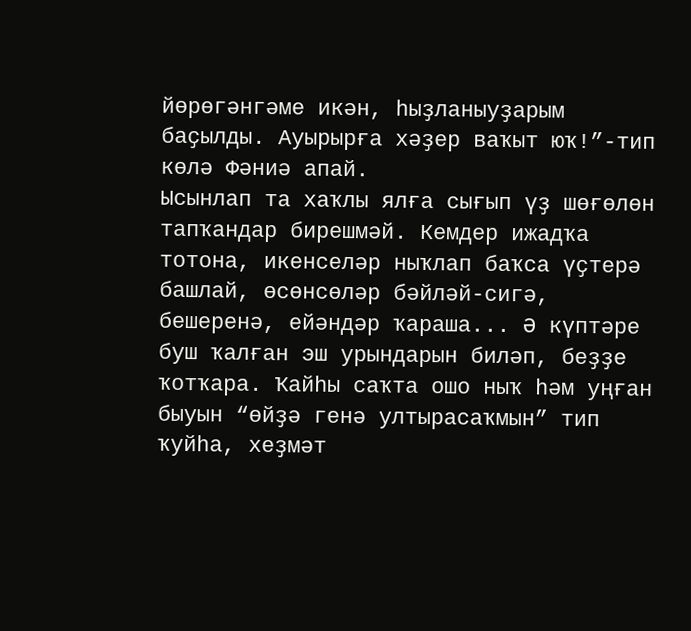йөрөгәнгәме икән, һыҙланыуҙарым баҫылды. Ауырырға хәҙер ваҡыт юҡ!”-тип көлә Фәниә апай.
Ысынлап та хаҡлы ялға сығып үҙ шөғөлөн тапҡандар бирешмәй. Кемдер ижадҡа тотона, икенселәр ныҡлап баҡса үҫтерә башлай, өсөнсөләр бәйләй-сигә, бешеренә, ейәндәр ҡараша... Ә күптәре буш ҡалған эш урындарын биләп, беҙҙе ҡотҡара. Ҡайһы саҡта ошо ныҡ һәм уңған быуын “өйҙә генә ултырасаҡмын” тип ҡуйһа, хеҙмәт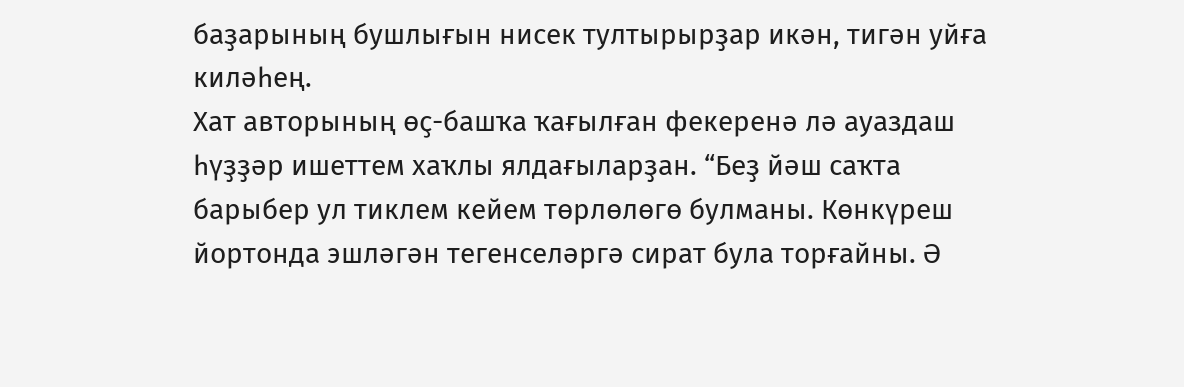баҙарының бушлығын нисек тултырырҙар икән, тигән уйға киләһең.
Хат авторының өҫ-башҡа ҡағылған фекеренә лә ауаздаш һүҙҙәр ишеттем хаҡлы ялдағыларҙан. “Беҙ йәш саҡта барыбер ул тиклем кейем төрлөлөгө булманы. Көнкүреш йортонда эшләгән тегенселәргә сират була торғайны. Ә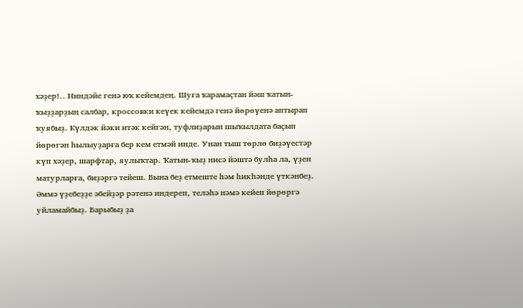хәҙер!.. Ниндәйе генә юҡ кейемдең. Шуға ҡарамаҫтан йәш ҡатын-ҡыҙҙарҙың салбар, кроссовки кеүек кейемдә генә йөрөүенә аптырап ҡуябыҙ. Күлдәк йәки итәк кейгән, туфлиҙарын шыҡылдата баҫып йөрөгән һылыуҙарға бер кем етмәй инде. Унан тыш төрлө биҙәүестәр күп хәҙер, шарфтар, яулыҡтар. Ҡатын-ҡыҙ нисә йәштә булһа ла, үҙен матурларға, биҙәргә тейеш. Бына беҙ етмеште һәм һикһәнде үткәнбеҙ. Әммә үҙебеҙҙе әбейҙәр рәтенә индереп, теләһә нәмә кейеп йөрөргә уйламайбыҙ. Барыбыҙ ҙа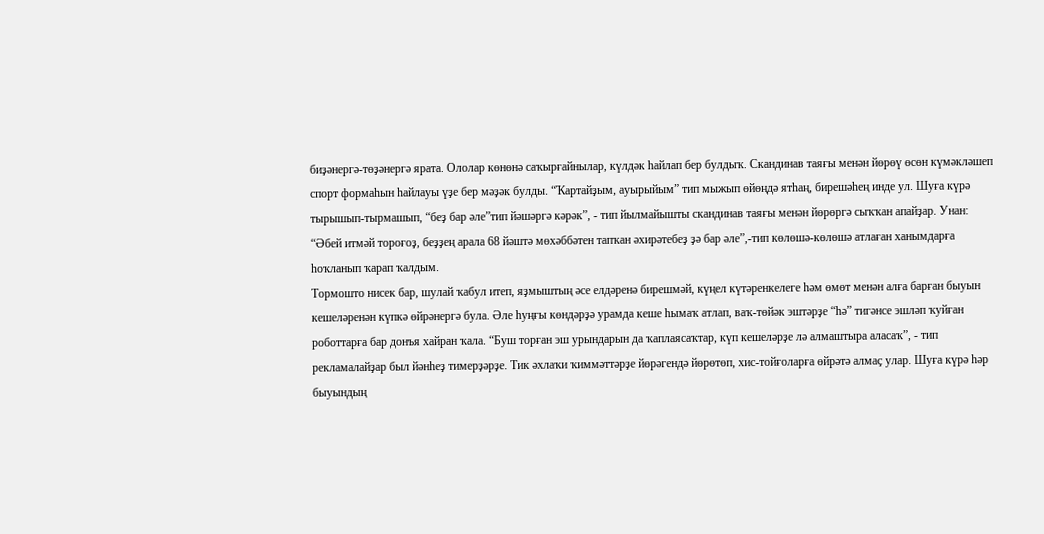биҙәнергә-төҙәнергә ярата. Ололар көнөнә саҡырғайнылар, күлдәк һайлап бер булдыҡ. Скандинав таяғы менән йөрөү өсөн күмәкләшеп спорт формаһын һайлауы үҙе бер мәҙәк булды. “Ҡартайҙым, ауырыйым” тип мыжып өйөңдә ятһаң, бирешәһең инде ул. Шуға күрә тырышып-тырмашып, “беҙ бар әле”тип йәшәргә кәрәк”, - тип йылмайышты скандинав таяғы менән йөрөргә сыҡҡан апайҙар. Унан: “Әбей итмәй тороғоҙ, беҙҙең арала 68 йәштә мөхәббәтен тапҡан әхирәтебеҙ ҙә бар әле”,-тип көлөшә-көлөшә атлаған ханымдарға һоҡланып ҡарап ҡалдым.
Тормошто нисек бар, шулай ҡабул итеп, яҙмыштың әсе елдәренә бирешмәй, күңел күтәренкелеге һәм өмөт менән алға барған быуын кешеләренән күпкә өйрәнергә була. Әле һуңғы көндәрҙә урамда кеше һымаҡ атлап, ваҡ-төйәк эштәрҙе “һә” тигәнсе эшләп ҡуйған роботтарға бар донъя хайран ҡала. “Буш торған эш урындарын да ҡаплаясаҡтар, күп кешеләрҙе лә алмаштыра аласаҡ”, - тип рекламалайҙар был йәнһеҙ тимерҙәрҙе. Тик әхлаҡи ҡиммәттәрҙе йөрәгендә йөрөтөп, хис-тойғоларға өйрәтә алмаҫ улар. Шуға күрә һәр быуындың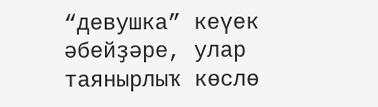“девушка” кеүек әбейҙәре, улар таянырлыҡ көслө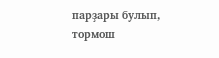парҙары булып, тормош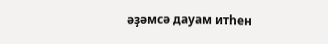әҙәмсә дауам итһен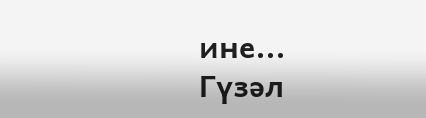ине...
Гүзәл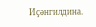Иҫәнгилдина.